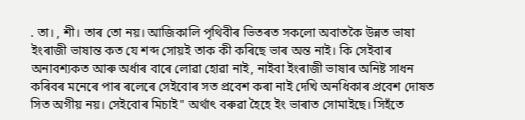. তা। , শী। তাৰ তো নয়। আজিকালি পৃথিবীৰ ভিতৰত সকলো অবাতকৈ উন্নত ভাষা ইংৰাজী ভাষান্ত কত যে শব্দ সোয়ই তাক কী কৰিছে ভাৰ অন্ত নাই। কি সেইবাৰ অনাবশ্যকত আৰু অৰ্ধাৰ বাৰে লোৱা হোৱা নাই, নাইবা ইংৰাজী ভাষাৰ অনিষ্ট সাধন কৰিবৰ মনেৰে পাৰ ৰলেৰে সেইবোৰ সত প্ৰবেশ কৰা নাই দেখি অনধিকাৰ প্ৰবেশ দোষত সিত অগীয় নয়। সেইবোৰ মিচাই" অৰ্থাৎ বৰুৱা হৈহে ইং ভাৰাত সোমাইছে। সিহঁতে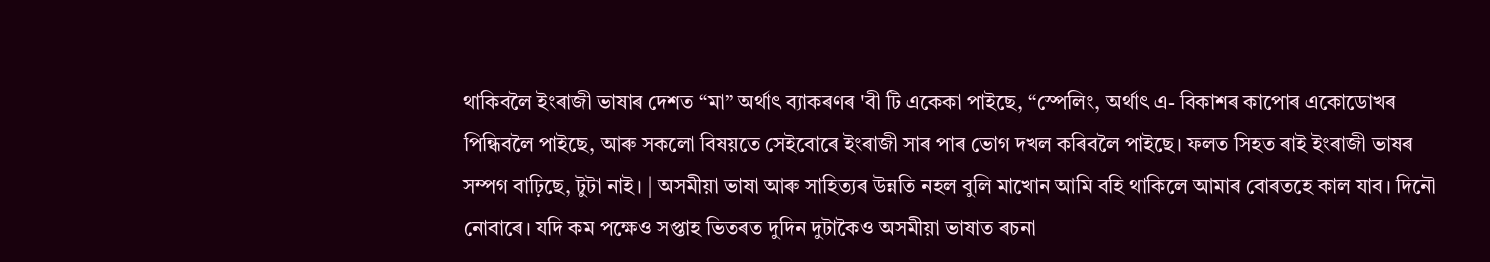থাকিবলৈ ইংৰাজী ভাষাৰ দেশত “মা” অৰ্থাৎ ব্যাকৰণৰ 'বী টি একেকা পাইছে, “স্পেলিং, অৰ্থাৎ এ- বিকাশৰ কাপোৰ একোডোখৰ পিন্ধিবলৈ পাইছে, আৰু সকলো বিষয়তে সেইবোৰে ইংৰাজী সাৰ পাৰ ভোগ দখল কৰিবলৈ পাইছে। ফলত সিহত ৰাই ইংৰাজী ভাষৰ সম্পগ বাঢ়িছে, টুটা নাই। | অসমীয়া ভাষা আৰু সাহিত্যৰ উন্নতি নহল বুলি মাখোন আমি বহি থাকিলে আমাৰ বোৰতহে কাল যাব। দিনৌ নোবাৰে। যদি কম পক্ষেও সপ্তাহ ভিতৰত দুদিন দুটাকৈও অসমীয়া ভাষাত ৰচনা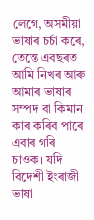লেগে, অসমীয়া ভাষাৰ চৰ্চা কৰে, তেন্তে এবছৰত আমি নিখৰ আৰু আমাৰ ভাষাৰ সম্পদ বা কিমান কাৰ কৰিব পাৰে এবাৰ গৰি চাওক। যদি বিদেশী ইংৰাজী ভাষা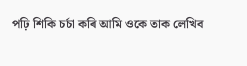পঢ়ি শিকি চৰ্চা কৰি আমি ওকে তাক লেখিব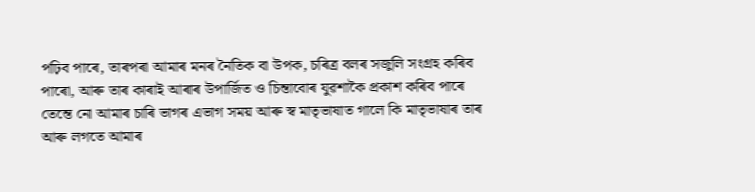পঢ়িব পাৰে, তাৰপৰা আমাৰ মনৰ নৈতিক বা উপক, চৰিত্ৰ বলৰ সজুলি সংগ্ৰহ কৰিব পাৰো, আৰু তাৰ কাৰাই আৰাৰ উপাৰ্জিত ও চিন্তাবোৰ যুৱশাকৈ প্ৰকাশ কৰিব পাৰে তেন্তে নো আমাৰ চাৰি ভাগৰ এভাগ সময় আৰু স্ব মাতৃভাষাত গালে কি মাতৃভাষাৰ তাৰ আৰু লগতে আমাৰ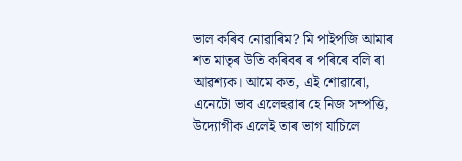ভাল কৰিব নোৱাৰিম? মি পাইপজি আমাৰ শত মাতৃৰ উতি কৰিবৰ ৰ পৰিৰে বলি ৰা আৱশ্যক। আমে কত, এই শোৱাৰো, এনেটো ভাব এলেহুৱাৰ হে নিজ সম্পত্তি, উদ্যোগীক এলেই তাৰ ভাগ যাচিলে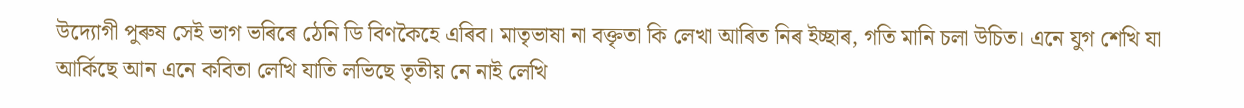উদ্যোগী পুৰুষ সেই ভাগ ভৰিৰে ঠেনি ডি বিণকৈহে এৰিব। মাতৃভাষা না বক্তৃতা কি লেখা আৰিত নিৰ ইচ্ছাৰ, গতি মানি চলা উচিত। এনে যুগ শেখি যা আৰ্কিছে আন এনে কবিতা লেখি যাতি লভিছে তৃতীয় নে নাই লেখি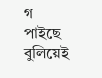গ পাইছে বুলিয়েই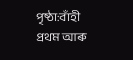পৃষ্ঠা:বাঁহী প্ৰথম আৰু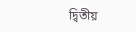দ্বিতীয়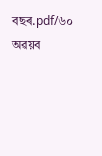বছৰ.pdf/৬০
অৱয়ব